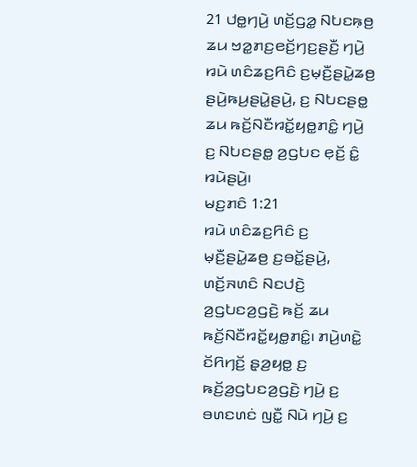21 ꤓꤥ꤭ꤚꤣꤧ꤬ ꤛꤢꤩ꤬ꤞꤤ꤭ ꤡꤝꤢꤒ꤫ꤥ꤬ ꤘꤣ ꤠꤤ꤭ꤊꤢ꤬ꤕꤢꤩ꤬ꤚꤢ꤬ꤔꤢꤪ꤬ ꤚꤣꤧ꤬ ꤙꤣꤧ ꤛꤢꤨꤘꤢ꤬ꤖꤢꤨ ꤢ꤬ꤗ꤫ꤢꤪ꤬ꤔꤣꤧ꤭ꤘꤥ꤬ ꤔꤣꤧ꤬ꤒꤣ꤬ꤔꤣꤧ꤭ꤔꤣꤧ꤬, ꤢ꤬ ꤡꤝꤢꤔꤥ꤭ ꤘꤣ ꤒꤢꤩ꤬ꤡꤢꤪꤙꤢꤩ꤭ꤟꤥ꤭ꤊꤢꤨ꤭ ꤚꤣꤧ꤬ ꤢ꤬ ꤡꤝꤢꤔꤥ꤭ ꤤ꤬ꤞꤝꤢ ꤕ꤫ꤢꤩ꤬ ꤢꤨ꤭ ꤙꤣꤧꤔꤣꤧ꤬꤯
ꤗꤢ꤬ꤊꤢꤨ 1:21
ꤙꤣꤧ ꤛꤢꤨꤘꤢ꤬ꤖꤢꤨ ꤢ꤬ ꤗ꤫ꤢꤪ꤬ꤔꤣꤧ꤭ꤘꤥ꤬ ꤢ꤬ꤋꤢꤩ꤭ꤔꤣꤧ꤬, ꤛꤢꤩ꤬ꤏꤛꤢꤨ ꤡꤢꤓꤢꤧ꤬ ꤤ꤬ꤞꤝꤢꤤ꤬ꤞꤢꤧ꤬ ꤒꤢꤩ꤬ ꤘꤣ ꤒꤢꤩ꤬ꤡꤢꤪꤙꤢꤩ꤭ꤟꤥ꤭ꤊꤢꤨ꤭꤯ ꤊꤣꤧ꤬ꤛꤢꤧ꤭ ꤢꤩꤖꤚꤢꤩ꤬ ꤔ꤫ꤤ꤬ꤟꤥ꤭ ꤢ꤬ ꤒꤢꤩ꤬ꤤ꤬ꤞꤝꤢꤤ꤬ꤞꤢꤧ꤬ ꤚꤣꤧ꤬ ꤢ꤬ ꤋꤛꤢꤛꤢꤦ ꤜꤢꤪ꤭ ꤡꤣꤧ ꤚꤣꤧ꤬ ꤢ꤬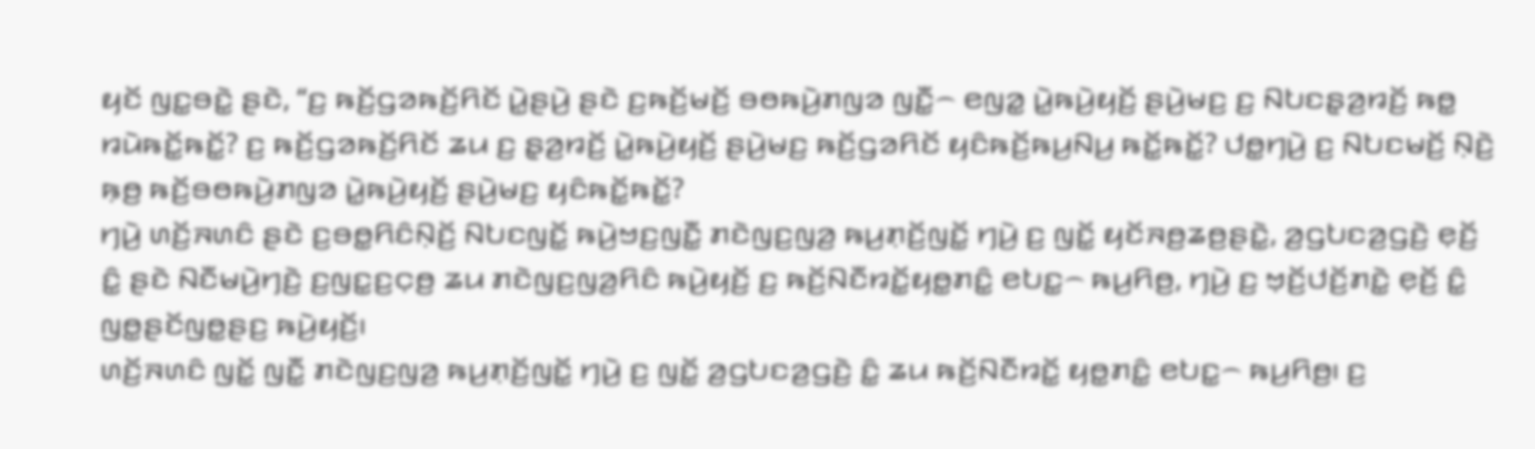ꤟꤢꤩ ꤜꤢ꤭ꤋꤢꤧ꤭ ꤔꤢꤧ, “ꤢ꤬ ꤒꤢꤩ꤬ꤞꤤꤒꤢꤩ꤬ꤖꤢꤩ ꤣꤧ꤭ꤔꤣꤧ꤬ ꤔꤢꤧ ꤢ꤬ꤒꤢꤩ꤬ꤗꤢꤩ꤬ ꤋꤥꤒꤣꤧ꤬ꤊꤜꤤ ꤜꤢꤪ꤭꤮ ꤕꤜꤤ꤭ ꤣꤧ꤭ꤒꤣꤧ꤬ꤟꤢꤩ꤬ ꤔꤣꤧ꤬ꤗꤢ꤬ ꤢ꤬ ꤡꤝꤢꤔ꤫ꤤ꤬ꤙꤢꤩ꤬ ꤒꤥ꤭ ꤙꤣꤧꤒꤢꤩ꤭ꤒꤢꤩ꤭? ꤢ꤬ ꤒꤢꤩ꤬ꤞꤤꤒꤢꤩ꤬ꤖꤢꤩ ꤘꤣ ꤢ꤬ ꤔ꤫ꤤ꤬ꤙꤢꤩ꤬ ꤣꤧ꤭ꤒꤣꤧ꤬ꤟꤢꤩ꤬ ꤔꤣꤧ꤬ꤗꤢ꤬ ꤒꤢꤩ꤬ꤞꤤꤖꤢꤩ ꤟꤢꤨꤒꤢꤩ꤬ꤒꤣ꤬ꤡꤣ꤬ ꤒꤢꤩ꤭ꤒꤢꤩ꤭? ꤓꤥ꤭ꤚꤣꤧ꤬ ꤢ꤬ ꤡꤝꤢꤗꤢꤩ꤬ ꤡ꤫ꤢꤧ꤬ ꤒ꤫ꤥ꤬ ꤒꤢꤩ꤬ꤋꤥꤒꤣꤧ꤬ꤊꤜꤤ ꤣꤧ꤭ꤒꤣꤧ꤬ꤟꤢꤩ꤬ ꤔꤣꤧ꤬ꤗꤢ꤬ ꤟꤢꤨꤒꤢꤩ꤭ꤒꤢꤩ꤭?
ꤚꤣꤧ꤬ ꤛꤢꤩ꤬ꤏꤛꤢꤨ ꤔꤢꤧ ꤢ꤬ꤋꤥ꤭ꤖꤢꤨꤡ꤫ꤢꤩ꤬ ꤡꤝꤢꤜꤢꤩ꤭ ꤒꤣꤧ꤬ꤠꤢ꤬ꤜꤢꤪ꤭ ꤊꤢꤧꤜꤢ꤬ꤜꤤ꤬ ꤒꤣ꤬ꤊ꤫ꤢꤩ꤬ꤜꤢꤩ꤭ ꤚꤣꤧ꤬ ꤢ꤬ ꤜꤢꤩ꤭ ꤟꤢꤩꤏꤥ꤬ꤘꤥ꤬ꤔꤢꤧ꤭, ꤤ꤬ꤞꤝꤢꤤ꤬ꤞꤢꤧ꤬ ꤕ꤫ꤢꤩ꤬ ꤢꤨ꤭ ꤔꤢꤧ ꤡꤢꤪꤗꤣꤧ꤬ꤚꤢꤧ꤬ ꤢ꤬ꤜꤢ꤭ꤢ꤬ꤍ꤫ꤥ꤬ ꤘꤣ ꤊꤢꤧꤜꤢ꤬ꤜꤤ꤬ꤖꤢꤨ ꤒꤣꤧ꤬ꤟꤢꤩ꤬ ꤢ꤬ ꤒꤢꤩ꤬ꤡꤢꤪꤙꤢꤩ꤭ꤟꤥ꤭ꤊꤢꤨ꤭ ꤕꤝꤢ꤭꤮ ꤒꤣ꤬ꤖꤥ꤬, ꤚꤣꤧ꤬ ꤢ꤬ ꤠ꤫ꤢꤩ꤬ꤓꤢꤩ꤬ꤊꤢꤧ꤭ ꤕ꤫ꤢꤩ꤬ ꤢꤨ꤭ ꤜꤥ꤭ꤔꤢꤩꤜꤥ꤭ꤔꤢ꤬ ꤒꤣꤧ꤬ꤟꤢꤩ꤬꤯
ꤛꤢꤩ꤬ꤏꤛꤢꤨ ꤜꤢꤩ꤭ ꤜꤢꤪ꤭ ꤊꤢꤧꤜꤢ꤬ꤜꤤ꤬ ꤒꤣ꤬ꤊ꤫ꤢꤩ꤬ꤜꤢꤩ꤭ ꤚꤣꤧ꤬ ꤢ꤬ ꤜꤢꤩ꤭ ꤤ꤬ꤞꤝꤢꤤ꤬ꤞꤢꤧ꤬ ꤢꤨ꤭ ꤘꤣ ꤒꤢꤩ꤬ꤡꤢꤪꤙꤢꤩ꤭ ꤟꤥ꤭ꤊꤢꤨ꤭ ꤕꤝꤢ꤭꤮ ꤒꤣ꤬ꤖꤥ꤬꤯ ꤢ꤬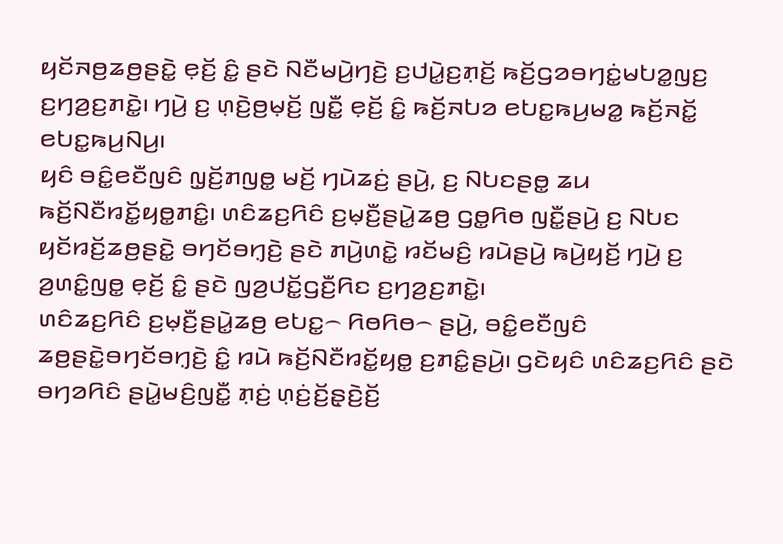ꤟꤢꤩꤏꤥ꤬ꤘꤥ꤬ꤔꤢꤧ꤭ ꤕ꤫ꤢꤩ꤬ ꤢꤨ꤭ ꤔꤢꤧ ꤡꤢꤪꤗꤣꤧ꤬ꤚꤢꤧ꤬ ꤢ꤬ꤓꤣꤧ꤭ꤢ꤬ꤊ꤫ꤢꤩ꤬ ꤒꤢꤩ꤬ꤞꤤꤋꤚꤢꤦ꤭ꤗꤝꤤ꤭ꤜꤢ꤬ ꤢ꤬ꤚꤤ꤬ꤢ꤬ꤊꤢꤧ꤭꤯ ꤚꤣꤧ꤬ ꤢ꤬ ꤛ꤫ꤢꤧ꤬ꤥ꤬ꤗ꤫ꤢꤩ꤬ ꤜꤢꤪ꤭ ꤕ꤫ꤢꤩ꤬ ꤢꤨ꤭ ꤒꤢꤩ꤬ꤏꤝꤤ ꤕꤝꤢ꤭ꤒꤣ꤬ꤗꤤ꤭ ꤒꤢꤩ꤬ꤏꤢꤩ꤭ ꤕꤝꤢ꤭ꤒꤣ꤬ꤡꤣ꤬꤯
ꤟꤢꤨ ꤋꤢꤨ꤭ꤕꤢꤪꤜꤢꤨ ꤜ꤫ꤢꤩ꤬ꤊꤜꤥ꤭ ꤗꤢꤩ꤬ ꤚꤣꤧꤘꤢꤦ꤬ ꤔꤣꤧ꤬, ꤢ꤬ ꤡꤝꤢꤔꤥ꤭ ꤘꤣ ꤒꤢꤩ꤬ꤡꤢꤪꤙꤢꤩ꤭ꤟꤥ꤭ꤊꤢꤨ꤭꤯ ꤛꤢꤨꤘꤢ꤬ꤖꤢꤨ ꤢ꤬ꤗ꤫ꤢꤪ꤬ꤔꤣꤧ꤭ꤘꤥ꤬ ꤞꤥ꤭ꤖꤥ ꤜꤢꤪ꤭ꤔꤣꤧ꤬ ꤢ꤬ ꤡꤝꤢ ꤟꤢꤩꤙꤢꤩ꤬ꤘꤥ꤬ꤔꤢꤧ꤭ ꤋꤚꤢꤩꤋꤚ꤫ꤢꤧ꤬ ꤔꤢꤧ ꤊꤣꤧ꤬ꤛꤢꤧ꤭ ꤙꤢꤩꤗꤢꤨ꤬ ꤙꤣꤧꤔꤣꤧ꤬ ꤒꤣꤧ꤬ꤟꤢꤩ꤬ ꤚꤣꤧ꤬ ꤢ꤬ ꤤ꤬ꤛꤢꤨ꤭ꤜꤥ꤭ ꤕ꤫ꤢꤩ꤬ ꤢꤨ꤭ ꤔꤢꤧ ꤜꤤ꤬ꤓꤢꤩ꤭ꤞꤢꤪ꤬ꤖꤢ ꤢ꤬ꤚꤤ꤬ꤢ꤬ꤊꤢꤧ꤭꤯
ꤛꤢꤨꤘꤢ꤬ꤖꤢꤨ ꤢ꤬ꤗ꤫ꤢꤪ꤬ꤔꤣꤧ꤭ꤘꤥ꤬ ꤕꤝꤢ꤭꤮ ꤖꤥꤖꤥ꤮ ꤔꤣꤧ꤬, ꤋꤢꤨ꤭ꤕꤢꤪꤜꤢꤨ ꤘꤥ꤬ꤔꤢꤧ꤭ꤋꤚꤢꤩꤋꤚ꤫ꤢꤧ꤬ ꤢꤨ꤭ ꤙꤣꤧ ꤒꤢꤩ꤬ꤡꤢꤪꤙꤢꤩ꤭ꤟꤥ꤭ ꤢ꤬ꤊꤢꤨ꤭ꤔꤣꤧ꤬꤯ ꤞꤢꤧꤟꤢꤨ ꤛꤢꤨꤘꤢ꤬ꤖꤢꤨ ꤔꤢꤧ ꤋꤚꤤꤖꤢꤨ ꤔꤣꤧ꤭ꤗꤢꤨ꤬ꤜꤢꤪ꤭ ꤊ꤫ꤢꤦ꤬ ꤛ꤫ꤢꤦ꤬ꤢꤩ꤬ꤔ꤫ꤢꤧ꤬ꤢꤩ꤬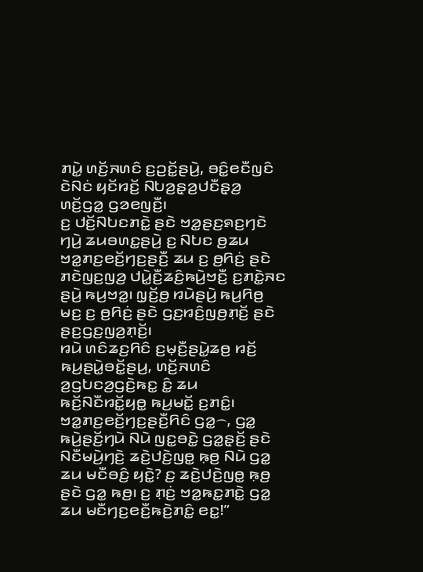ꤊꤣꤧ꤭ ꤛꤢꤩ꤬ꤏꤛꤢꤨ ꤢ꤬ꤑꤢꤩ꤭ꤔꤣꤧ꤬, ꤋꤢꤨ꤭ꤕꤢꤪꤜꤢꤨ ꤢꤧꤡꤢꤦ ꤟꤢꤩꤙꤢꤩ꤬ ꤡꤝꤤ꤬ꤔ꤫ꤤ꤬ꤓꤢꤪꤔ꤫ꤤ꤬ ꤛꤢꤩ꤬ꤞꤤ꤭ ꤞꤤꤕꤜꤢꤪ꤬꤯
ꤢ꤬ ꤓꤢꤩ꤬ꤡꤝꤢꤊꤢꤧ꤭ ꤔꤢꤧ ꤠꤤ꤭ꤔꤢ꤬ꤎꤢ꤬ꤚꤢꤧ ꤚꤣꤧ꤬ ꤘꤣꤋꤛꤢ꤭ꤔꤣꤧ꤬ ꤢ꤬ ꤡꤝꤢ ꤥ꤬ꤘꤣ ꤠꤤ꤭ꤊꤢ꤬ꤕꤢꤩ꤬ꤚꤢ꤬ꤔꤢꤪ꤬ ꤘꤣ ꤢ꤬ ꤥ꤬ꤖꤢꤦ꤬ ꤔꤢꤧ ꤊꤢꤧꤜꤢ꤬ꤜꤤ꤬ ꤓꤣꤧ꤭ꤢꤪ꤬ꤘꤢꤨ꤬ꤒꤣꤧ꤬ꤠꤢꤪ꤬ ꤢ꤬ꤊꤢꤧ꤭ꤏꤢ ꤔꤣꤧ꤬ ꤒꤣ꤬ꤠꤤ꤭꤯ ꤜ꤫ꤢꤩ꤬ꤥ꤬ ꤙꤣꤧꤔꤣꤧ꤬ ꤒꤣ꤬ꤖꤥ꤬ ꤗꤢ꤬ ꤢ꤬ ꤥ꤬ꤖꤢꤦ꤬ ꤔꤢꤧ ꤞꤢ꤬ꤙꤢꤨ꤬ꤜꤥ꤬ꤊ꤫ꤢꤩ꤬ ꤔꤢꤧ ꤔꤢ꤬ꤞꤢ꤬ꤜꤤ꤬ꤊ꤫ꤢꤩ꤬꤯
ꤙꤣꤧ ꤛꤢꤨꤘꤢ꤬ꤖꤢꤨ ꤢ꤬ꤗ꤫ꤢꤪ꤬ꤔꤣꤧ꤭ꤘꤥ꤬ ꤙꤢꤩ꤬ ꤒꤣ꤬ꤔꤣꤧ꤭ꤋꤢꤩ꤭ꤔꤣ꤬, ꤛꤢꤩ꤬ꤏꤛꤢꤨ ꤤ꤬ꤞꤝꤢꤤ꤬ꤞꤢꤧ꤬ꤒꤢ꤭ ꤢꤨ꤭ ꤘꤣ ꤒꤢꤩ꤬ꤡꤢꤪꤙꤢꤩ꤭ꤟꤥ꤭ ꤒꤣ꤬ꤗꤢꤩ꤭ ꤢ꤬ꤊꤢꤨ꤭꤯
ꤠꤤ꤭ꤊꤢ꤬ꤕꤢꤩ꤬ꤚꤢ꤬ꤔꤢꤪ꤬ꤖꤢꤨ ꤞꤤ꤭꤮, ꤞꤤ꤭ ꤒꤣꤧ꤬ꤔꤢꤩ꤬ꤚꤣꤧ ꤡꤣꤧ ꤜꤢ꤭ꤋꤢꤧ꤭ ꤞꤤ꤭ꤔ꤫ꤢꤩ꤬ ꤔꤢꤧ ꤡꤢꤪꤗꤣꤧ꤬ꤚꤢꤧ꤬ ꤘꤢꤧ꤬ꤓꤢꤧ꤬ꤜꤥ꤭ ꤒ꤫ꤥ꤬ ꤡꤣꤧ ꤞꤤ꤭ ꤘꤣ ꤗꤢꤪꤋꤢꤨ꤬ ꤟꤢꤧ꤭? ꤢ꤬ ꤘꤢꤧ꤬ꤓꤢꤧ꤬ꤜꤥ꤭ ꤒ꤫ꤥ꤬ ꤔꤢꤧ ꤞꤤ꤭ ꤒꤥ꤬꤯ ꤢ꤬ ꤊ꤫ꤢꤦ꤬ ꤠꤤ꤭ꤒꤢ꤭ꤊꤢꤧ꤭ ꤞꤤ꤭ ꤘꤣ ꤗꤢꤪꤚꤢ꤬ꤕꤢꤪ꤬ꤒꤢꤧ꤬ꤊꤢꤨ꤭ ꤕꤢ꤭!”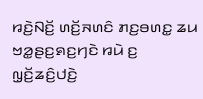ꤙꤢꤧ꤬ꤡꤢꤩ꤬ ꤛꤢꤩ꤬ꤏꤛꤢꤨ ꤊꤢ꤬ꤋꤛꤢ꤭ ꤘꤣ ꤠꤤ꤭ꤔꤢ꤬ꤎꤢ꤬ꤚꤢꤧ ꤙꤣꤧ ꤢ꤬ ꤜ꤫ꤢꤩ꤬ꤘꤢꤨ꤬ꤓꤢꤧ꤬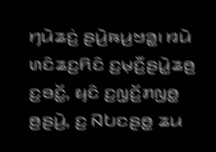ꤚꤣꤧꤘꤢꤦ꤬ ꤔꤣꤧ꤬ꤒꤣ꤬ꤠꤤ꤭꤯ ꤙꤣꤧ ꤛꤢꤨꤘꤢ꤬ꤖꤢꤨ ꤢ꤬ꤗ꤫ꤢꤪ꤬ꤔꤣꤧ꤭ꤘꤥ꤬ ꤢ꤬ꤋꤢꤩ꤭, ꤟꤢꤨ ꤢ꤬ꤜ꤫ꤢꤩ꤬ꤊꤜꤥ꤭ ꤥ꤬ꤔꤣꤧ꤬, ꤢ꤬ ꤡꤝꤢꤔꤥ꤭ ꤘꤣ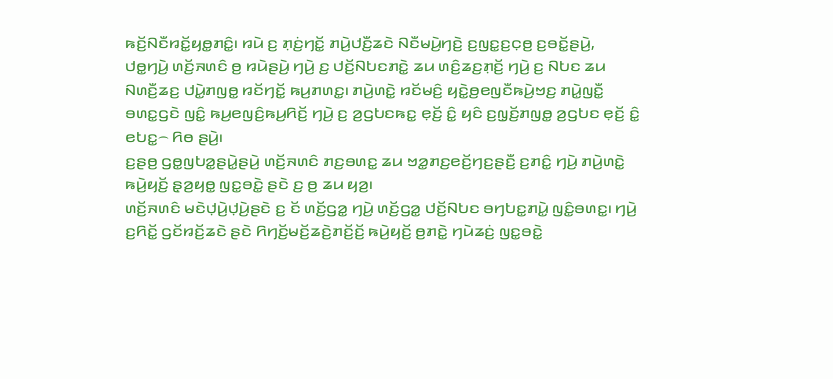ꤒꤢꤩ꤬ꤡꤢꤪꤙꤢꤩ꤭ꤟꤥ꤭ꤊꤢꤨ꤭꤯ ꤙꤣꤧ ꤢ꤬ ꤊ꤫ꤢꤦ꤬ꤚꤢꤩ꤭ ꤊꤣꤧ꤬ꤓꤢꤪ꤬ꤘꤢꤧ ꤡꤢꤪꤗꤣꤧ꤬ꤚꤢꤧ꤬ ꤢ꤬ꤜꤢ꤭ꤢ꤬ꤍ꤫ꤥ꤬ ꤢ꤬ꤋꤢꤩ꤭ꤔꤣꤧ꤬,
ꤓꤥ꤭ꤚꤣꤧ꤬ ꤛꤢꤩ꤬ꤏꤛꤢꤨ ꤥ꤬ ꤙꤣꤧꤔꤣꤧ꤬ ꤚꤣꤧ꤬ ꤢ꤬ ꤓꤢꤩ꤬ꤡꤝꤢꤊꤢꤧ꤭ ꤘꤣ ꤛꤢꤨ꤬ꤘꤢ꤬ꤊ꤫ꤢꤩ꤬ ꤚꤣꤧ꤬ ꤢ꤬ ꤡꤝꤢ ꤘꤣ ꤡꤛꤢꤪ꤬ꤘꤢ꤬ ꤓꤣꤧ꤭ꤊꤜꤥ꤭ ꤙꤢꤩꤚꤢꤩ꤭ ꤒꤣ꤬ꤊꤛꤢ꤭꤯ ꤊꤣꤧ꤬ꤛꤢꤧ꤭ ꤙꤢꤩꤗꤢꤨ꤬ ꤟꤢꤧ꤭ꤥ꤬ꤕꤜꤢꤪꤒꤣꤧ꤬ꤠꤢ꤬ ꤊꤣꤧ꤭ꤜꤢꤪ꤭ ꤋꤛꤢ꤭ꤞꤢꤧ ꤜꤢꤨ꤭ ꤒꤣ꤬ꤕꤜꤢꤨ꤬ꤒꤣ꤬ꤖꤢꤩ꤬ ꤚꤣꤧ꤬ ꤢ꤬ ꤤ꤬ꤞꤝꤢꤒꤢ꤭ ꤕ꤫ꤢꤩ꤬ ꤢꤨ꤭ ꤟꤢꤨ ꤢ꤬ꤜ꤫ꤢꤩ꤬ꤊꤜꤥ꤭ ꤤ꤬ꤞꤝꤢ ꤕ꤫ꤢꤩ꤬ ꤢꤨ꤭ ꤕꤝꤢ꤭꤮ ꤖꤥ ꤔꤣꤧ꤬꤯
ꤢ꤬ꤔꤥ꤬ ꤞꤥ꤭ꤜꤝꤤ꤭ꤔꤣꤧ꤭ꤔꤣꤧ꤬ ꤛꤢꤩ꤬ꤏꤛꤢꤨ ꤊꤢ꤬ꤋꤛꤢ꤭ ꤘꤣ ꤠꤤ꤭ꤊꤢ꤬ꤕꤢꤩ꤬ꤚꤢ꤬ꤔꤢꤪ꤬ ꤢ꤬ꤊꤢꤨ꤭ ꤚꤣꤧ꤬ ꤊꤣꤧ꤬ꤛꤢꤧ꤭ ꤒꤣꤧ꤬ꤟꤢꤩ꤬ ꤔ꤫ꤤ꤬ꤟꤥ꤭ ꤜꤢ꤭ꤋꤢꤧ꤭ ꤔꤢꤧ ꤢ꤬ ꤥ꤬ ꤘꤣ ꤟꤤ꤬꤯
ꤛꤢꤩ꤬ꤏꤛꤢꤨ ꤗꤢꤧꤓ꤫ꤣꤧ꤬ꤓ꤫ꤣꤧ꤬ꤔꤢꤧ ꤢ꤬ ꤢꤩ ꤛꤢꤩ꤬ꤞꤤ꤭ ꤚꤣꤧ꤬ ꤛꤢꤩ꤬ꤞꤤ꤭ ꤓꤢꤩ꤬ꤡꤝꤢ ꤋꤚꤝꤢ꤭ꤊꤣꤧ꤭ ꤜꤢꤨ꤭ꤋꤛꤢ꤭꤯ ꤚꤣꤧ꤬ ꤢ꤬ꤖꤢꤩ꤭ ꤞꤢꤩꤙꤢꤩ꤬ꤘꤢꤧ ꤔꤢꤧ ꤖꤚꤢꤩ꤬ꤗꤢꤩ꤬ꤘꤢꤧ꤬ꤊꤢꤩ꤬ꤢꤩ꤬ ꤒꤣꤧ꤬ꤟꤢꤩ꤬ ꤥ꤬ꤊꤢꤧ꤭ ꤚꤣꤧꤘꤢꤦ꤬ ꤜꤢ꤭ꤋꤢꤧ꤭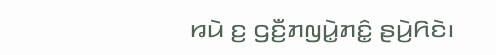ꤙꤣꤧ ꤢ꤬ ꤞꤢꤪ꤬ꤊꤜꤣꤧ꤭ꤊꤢꤨ꤭ ꤔꤣꤧ꤬ꤖꤢꤧ꤯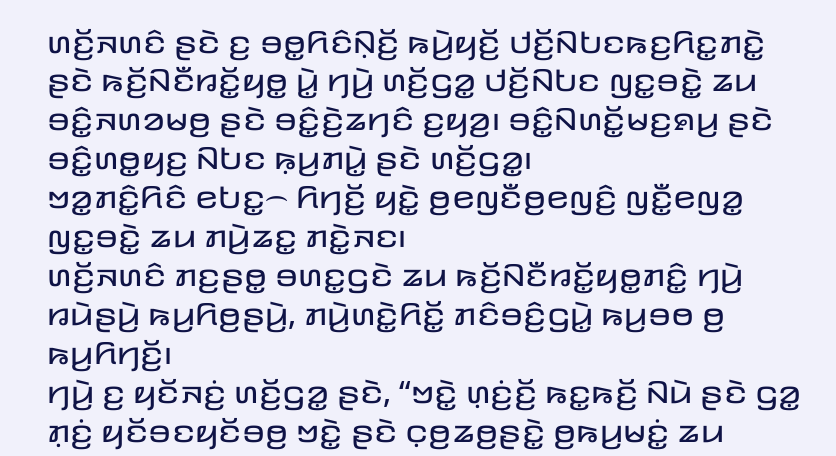ꤛꤢꤩ꤬ꤏꤛꤢꤨ ꤔꤢꤧ ꤢ꤬ ꤋꤥ꤭ꤖꤢꤨꤡ꤫ꤢꤩ꤬ ꤒꤣꤧ꤬ꤟꤢꤩ꤬ ꤓꤢꤩ꤬ꤡꤝꤢꤒꤢ꤬ꤖꤢ꤭ꤊꤢꤧ꤭ ꤔꤢꤧ ꤒꤢꤩ꤬ꤡꤢꤪꤙꤢꤩ꤭ꤟꤥ꤭ ꤣꤧ꤭ ꤚꤣꤧ꤬ ꤛꤢꤩ꤬ꤞꤤ꤭ ꤓꤢꤩ꤬ꤡꤝꤢ ꤜꤢ꤭ꤋꤢꤧ꤭ ꤘꤣ ꤋꤢꤨ꤭ꤏꤛꤤꤗꤥ꤬ ꤔꤢꤧ ꤋꤢꤨ꤭ꤢꤧ꤬ꤘꤚꤢꤨ ꤢ꤬ꤟꤤ꤬꤯ ꤋꤢꤨ꤭ꤡꤛꤢꤩ꤭ꤗꤢ꤬ꤎꤣ꤬ ꤔꤢꤧ ꤋꤢꤨ꤭ꤛꤥ꤭ꤟꤢ꤬ ꤡꤝꤢ ꤒ꤫ꤣ꤬ꤊꤣꤧ꤭ ꤔꤢꤧ ꤛꤢꤩ꤬ꤞꤤ꤭꤯
ꤠꤤ꤭ꤊꤢꤨ꤭ꤖꤢꤨ ꤕꤝꤢ꤭꤮ ꤖꤚꤢꤩ꤬ ꤟꤢꤧ꤭ ꤥ꤬ꤕꤜꤢꤪꤥ꤬ꤕꤜꤢꤨ꤬ ꤜꤢꤪ꤭ꤕꤜꤤ꤭ ꤜꤢ꤭ꤋꤢꤧ꤭ ꤘꤣ ꤊꤣꤧ꤬ꤘꤢ꤭ ꤊꤢꤧ꤭ꤏꤢ꤯
ꤛꤢꤩ꤬ꤏꤛꤢꤨ ꤊꤢ꤬ꤔꤥ꤭ ꤋꤛꤢ꤭ꤞꤢꤧ ꤘꤣ ꤒꤢꤩ꤬ꤡꤢꤪꤙꤢꤩ꤭ꤟꤥ꤭ꤊꤢꤨ꤭ ꤚꤣꤧ꤬ ꤙꤣꤧꤔꤣꤧ꤬ ꤒꤣ꤬ꤖꤥ꤬ꤔꤣꤧ꤬, ꤊꤣꤧ꤬ꤛꤢꤧ꤭ꤖꤢꤩ꤭ ꤊꤢꤨꤋꤢꤨ꤬ꤞꤣꤧ꤭ ꤒꤣ꤬ꤋꤥ ꤥ꤬ ꤒꤣ꤬ꤖꤚꤢꤩ꤬꤯
ꤚꤣꤧ꤬ ꤢ꤬ ꤟꤢꤩꤏꤢꤦ꤬ ꤛꤢꤩ꤬ꤞꤤ꤭ ꤔꤢꤧ, “ꤠꤢꤧ꤭ ꤛ꤫ꤢꤦ꤬ꤢꤩ꤬ ꤒꤢ꤭ꤒꤢꤩ꤬ ꤡꤣꤧ ꤔꤢꤧ ꤞꤤ꤭ ꤊ꤫ꤢꤦ꤬ ꤟꤢꤩꤋꤢꤟꤢꤩꤋꤥ꤬ ꤠꤢꤧ꤭ ꤔꤢꤧ ꤍ꤫ꤥ꤬ꤘꤥ꤬ꤔꤢꤧ꤭ ꤥ꤬ꤒꤣ꤬ꤗꤢꤦ꤭ ꤘꤣ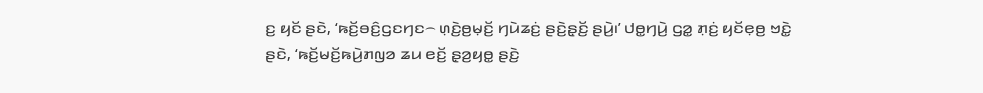ꤢ꤬ ꤟꤢꤩ ꤔꤢꤧ, ‘ꤒꤢꤩ꤬ꤋꤢꤨ꤬ꤞꤢꤚꤢ꤮ ꤛ꤫ꤢꤧ꤬ꤥ꤬ꤗ꤫ꤢꤩ꤬ ꤚꤣꤧꤘꤢꤦ꤬ ꤔꤢꤧ꤬ꤔ꤫ꤢꤩ꤬ ꤔꤣꤧ꤬꤯’ ꤓꤥ꤭ꤚꤣꤧ꤬ ꤞꤤ꤭ ꤊ꤫ꤢꤦ꤬ ꤟꤢꤩꤕ꤫ꤥ꤬ ꤠꤢꤧ꤭ ꤔꤢꤧ, ‘ꤒꤢꤩ꤬ꤗꤢꤩ꤬ꤒꤣꤧ꤬ꤊꤜꤤ ꤘꤣ ꤕꤢꤩ꤬ ꤔ꤫ꤤ꤬ꤟꤥ꤭ ꤔꤢꤧ꤬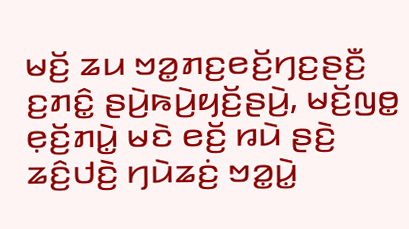ꤗꤢꤩ꤬ ꤘꤣ ꤠꤤ꤭ꤊꤢ꤬ꤕꤢꤩ꤬ꤚꤢ꤬ꤔꤢꤪ꤬ ꤢ꤬ꤊꤢꤨ꤭ ꤔꤣꤧ꤬ꤒꤣꤧ꤬ꤟꤢꤩ꤬ꤔꤣꤧ꤬, ꤗꤢꤩ꤬ꤜꤥ꤭ ꤕ꤫ꤢꤩ꤬ꤊꤣꤧ꤭ ꤗꤢꤧ ꤕꤢꤩ꤬ ꤙꤣꤧ ꤔꤢꤧ꤬ ꤘꤢꤨ꤬ꤓꤢꤧ꤬ ꤚꤣꤧꤘꤢꤦ꤬ ꤠꤤ꤭ꤣꤧ꤭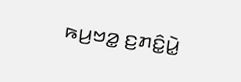ꤒꤣ꤬ꤠꤤ꤭ ꤢ꤬ꤊꤢꤨ꤭ꤣꤧ꤭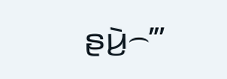ꤔꤣꤧ꤬꤮’”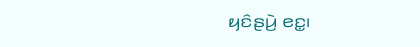ꤟꤢꤨꤔꤣꤧ꤬ ꤕꤢ꤭꤯